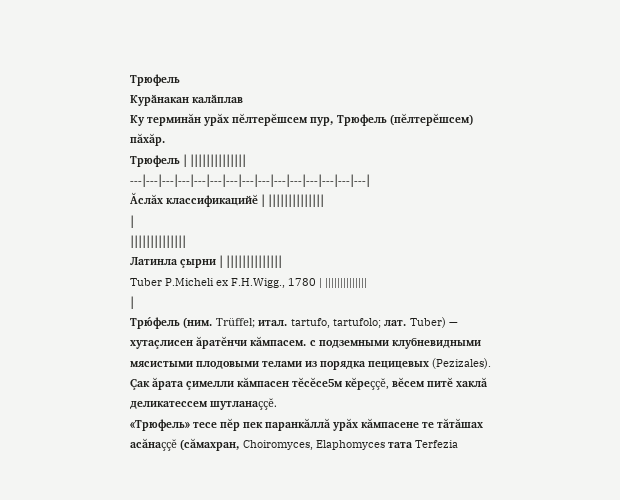Трюфель
Курӑнакан калӑплав
Ку терминăн урăх пĕлтерĕшсем пур, Трюфель (пĕлтерĕшсем) пăхăр.
Трюфель | ||||||||||||||
---|---|---|---|---|---|---|---|---|---|---|---|---|---|---|
Ăслăх классификацийĕ | ||||||||||||||
|
||||||||||||||
Латинла çырни | ||||||||||||||
Tuber P.Micheli ex F.H.Wigg., 1780 | ||||||||||||||
|
Трю́фель (ним. Trüffel; итал. tartufo, tartufolo; лат. Tuber) — хутаçлисен ăратĕнчи кăмпасем. с подземными клубневидными мясистыми плодовыми телами из порядка пецицевых (Pezizales). Çак ăрата çимелли кăмпасен тĕсĕсе5м кĕреççĕ, вĕсем питĕ хаклă деликатессем шутланаççĕ.
«Трюфель» тесе пĕр пек паранкăллă урăх кăмпасене те тăтăшах асăнаççĕ (сăмахран, Choiromyces, Elaphomyces тата Terfezia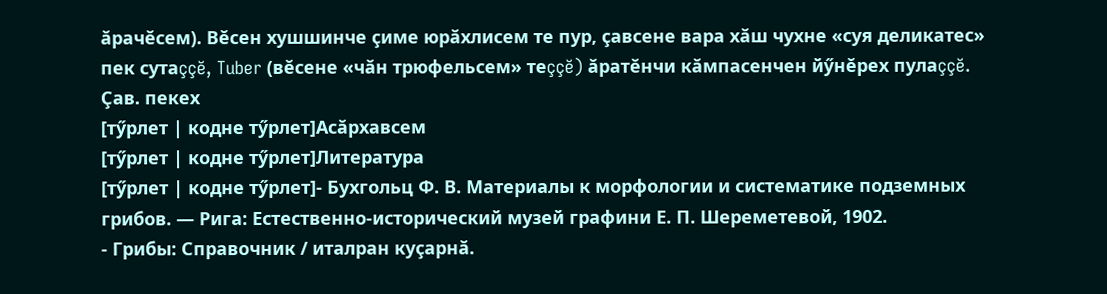ăрачĕсем). Вĕсен хушшинче çиме юрăхлисем те пур, çавсене вара хăш чухне «суя деликатес» пек сутаççĕ, Tuber (вĕсене «чăн трюфельсем» теççĕ) ăратĕнчи кăмпасенчен йӳнĕрех пулаççĕ.
Çав. пекех
[тӳрлет | кодне тӳрлет]Асăрхавсем
[тӳрлет | кодне тӳрлет]Литература
[тӳрлет | кодне тӳрлет]- Бухгольц Ф. В. Материалы к морфологии и систематике подземных грибов. — Рига: Естественно-исторический музей графини Е. П. Шереметевой, 1902.
- Грибы: Справочник / италран куçарнă.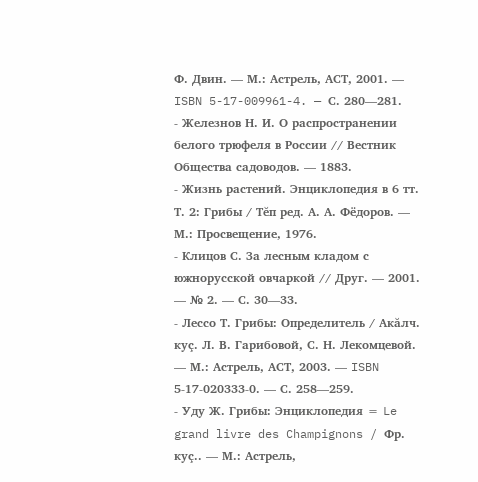Ф. Двин. — М.: Астрель, АСТ, 2001. — ISBN 5-17-009961-4. — С. 280—281.
- Железнов Н. И. О распространении белого трюфеля в России // Вестник Общества садоводов. — 1883.
- Жизнь растений. Энциклопедия в 6 тт. Т. 2: Грибы / Тĕп ред. А. А. Фёдоров. — М.: Просвещение, 1976.
- Клицов С. За лесным кладом с южнорусской овчаркой // Друг. — 2001. — № 2. — С. 30—33.
- Лессо Т. Грибы: Определитель / Акăлч. куç. Л. В. Гарибовой, С. Н. Лекомцевой. — М.: Астрель, АСТ, 2003. — ISBN 5-17-020333-0. — С. 258—259.
- Уду Ж. Грибы: Энциклопедия = Le grand livre des Champignons / Фр. куç.. — М.: Астрель,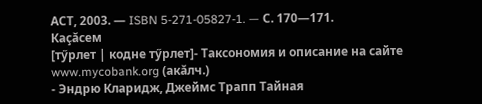АСТ, 2003. — ISBN 5-271-05827-1. — С. 170—171.
Каçăсем
[тӳрлет | кодне тӳрлет]- Таксономия и описание на сайте www.mycobank.org (акăлч.)
- Эндрю Кларидж, Джеймс Трапп Тайная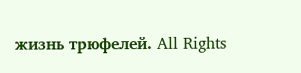жизнь трюфелей. All Rights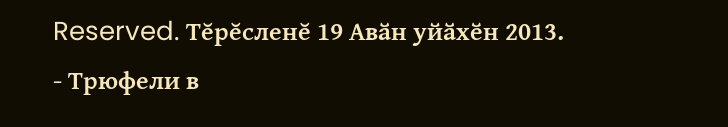Reserved. Тĕрĕсленĕ 19 Авӑн уйӑхӗн 2013.
- Трюфели в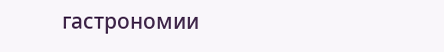гастрономии